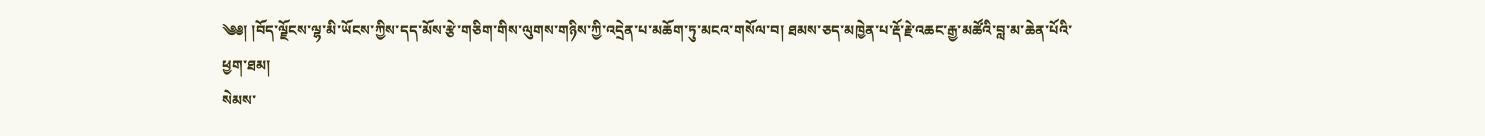༄༅། །བོད་ལྗོངས་ལྷ་མི་ཡོངས་ཀྱིས་དད་མོས་རྩེ་གཅིག་གིས་ལུགས་གཉིས་ཀྱི་འདྲེན་པ་མཆོག་ཏུ་མངའ་གསོལ་བ། ཐམས་ཅད་མཁྱེན་པ་རྡོ་རྗེ་འཆང་རྒྱ་མཚོའི་བླ་མ་ཆེན་པོའི་ཕྱག་ཐམ།
སེམས་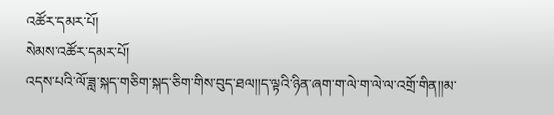འཚོར་དམར་པོ།
སེམས་འཚོར་དམར་པོ།
འདས་པའི་ལོ་ཟླ་སྐད་གཅིག་སྐད་ཅིག་གིས་བུད་ཐལ།།ད་ལྟའི་ཉིན་ཞག་ག་ལེ་ག་ལེ་ལ་འགྲོ་གིན།།མ་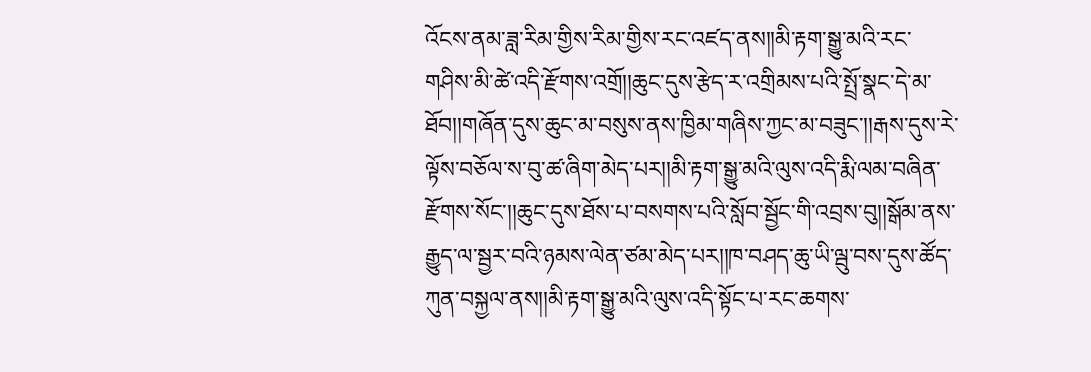འོངས་ནམ་ཟླ་རིམ་གྱིས་རིམ་གྱིས་རང་འཛད་ནས།།མི་རྟག་སྒྱུ་མའི་རང་གཤིས་མི་ཚེ་འདི་རྫོགས་འགྲོ།།ཆུང་དུས་རྩེད་ར་འགྲིམས་པའི་སྤྲོ་སྣང་དེ་མ་ཐོབ།།གཞོན་དུས་ཆུང་མ་བསུས་ནས་ཁྱིམ་གཞིས་ཀྱང་མ་བཟུང་།།རྒས་དུས་རེ་ལྟོས་བཅོལ་ས་བུ་ཚ་ཞིག་མེད་པར།།མི་རྟག་སྒྱུ་མའི་ལུས་འདི་རྨི་ལམ་བཞིན་རྫོགས་སོང་།།ཆུང་དུས་ཐོས་པ་བསགས་པའི་སློབ་སྦྱོང་གི་འབྲས་བུ།།སྒོམ་ནས་རྒྱུད་ལ་སྦྱར་བའི་ཉམས་ལེན་ཙམ་མེད་པར།།ཁ་བཤད་ཆུ་ཡི་ལྦུ་བས་དུས་ཚོད་ཀུན་བསྐྱལ་ནས།།མི་རྟག་སྒྱུ་མའི་ལུས་འདི་སྟོང་པ་རང་ཆགས་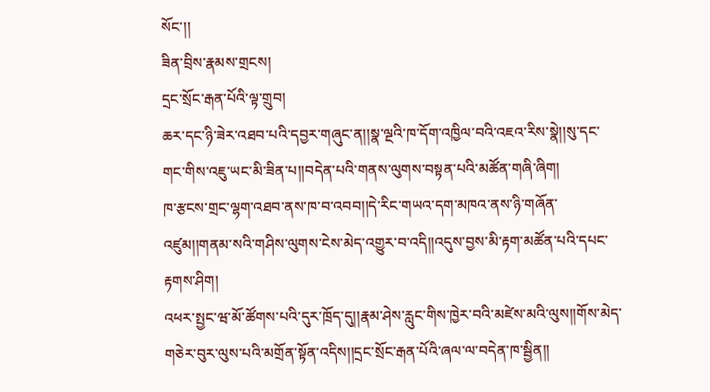སོང་།།
ཟིན་བྲིས་རྣམས་གྲངས།
དྲང་སྲོང་རྒན་པོའི་ལྟ་གྲུབ།
ཆར་དང་ཉི་ཟེར་འཐབ་པའི་དབྱར་གཞུང་ན།།སྣ་ལྔའི་ཁ་དོག་འཁྱིལ་བའི་འཇའ་རིས་སྣེ།།སུ་དང་གང་གིས་འཇུ་ཡང་མི་ཟིན་པ།།བདེན་པའི་གནས་ལུགས་བསྟན་པའི་མཚོན་གཞི་ཞིག།
ཁ་རྩངས་གྲང་ལྷག་འཐབ་ནས་ཁ་བ་འབབ།།དེ་རིང་གཡའ་དག་མཁའ་ནས་ཉི་གཞོན་འཛུམ།།གནམ་སའི་གཤིས་ལུགས་ངེས་མེད་འགྱུར་བ་འདི།།འདུས་བྱས་མི་རྟག་མཚོན་པའི་དཔང་རྟགས་ཤིག།
འཕར་སྤྱང་ཝ་མོ་ཚོགས་པའི་དུར་ཁྲོད་དུ།།རྣམ་ཤེས་རླུང་གིས་ཁྱེར་བའི་མཛེས་མའི་ལུས།།གོས་མེད་གཅེར་བུར་ལུས་པའི་མགྲོན་སྟོན་འདིས།།དྲང་སྲོང་རྒན་པོའི་ཞལ་ལ་བདེན་ཁ་སྦྱིན།།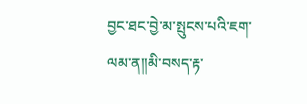བྱང་ཐང་བྱེ་མ་སྤུངས་པའི་ཇག་ལམ་ན།།མི་བསད་རྟ་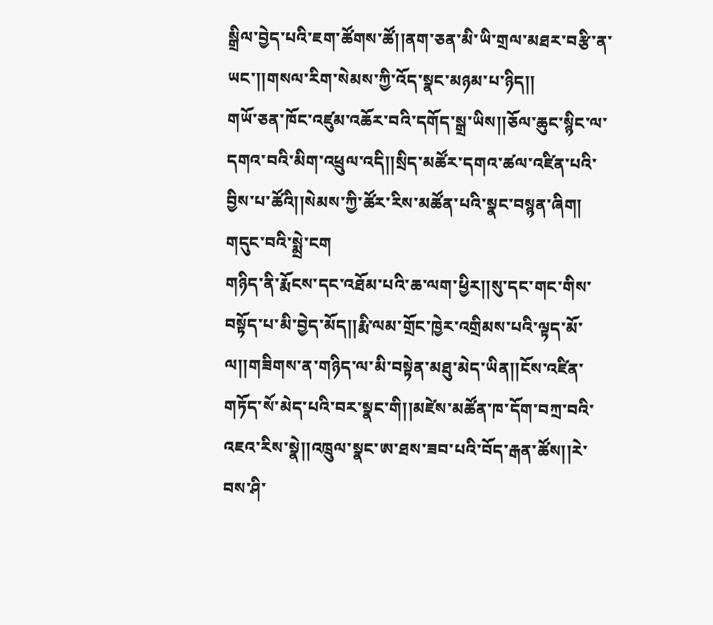སྒྲིལ་བྱེད་པའི་ཇག་ཚོགས་ཚོ།།ནག་ཅན་མི་ཡི་གྲལ་མཐར་བརྩི་ན་ཡང་།།གསལ་རིག་སེམས་ཀྱི་འོད་སྣང་མཉམ་པ་ཉིད།།
གཡོ་ཅན་ཁོང་འཛུམ་འཆོར་བའི་དགོད་སྒྲ་ཡིས།།ཅོལ་ཆུང་སྙིང་ལ་དགའ་བའི་མིག་འཕྲུལ་འདི།།སྲིད་མཚོར་དགའ་ཚལ་འཛིན་པའི་བྱིས་པ་ཚོའི།།སེམས་ཀྱི་ཚོར་རིས་མཚོན་པའི་སྣང་བསྙན་ཞིག།
གདུང་བའི་སྨྲེ་ངག
གཉིད་ནི་རྨོངས་དང་འཐོམ་པའི་ཆ་ལག་ཕྱིར།།སུ་དང་གང་གིས་བསྟོད་པ་མི་བྱེད་མོད།།རྨི་ལམ་གྲོང་ཁྱེར་འགྲིམས་པའི་ལྟད་མོ་ལ།།གཟིགས་ན་གཉིད་ལ་མི་བསྟེན་མཐུ་མེད་ཡིན།།ངོས་འཛིན་གཏོད་སོ་མེད་པའི་བར་སྣང་གི།།མཛེས་མཚོན་ཁ་དོག་བཀྲ་བའི་འཇའ་རིས་སྣེ།།འཁྲུལ་སྣང་ཨ་ཐས་ཟབ་པའི་བོད་རྒན་ཚོས།།རེ་བས་ཤི་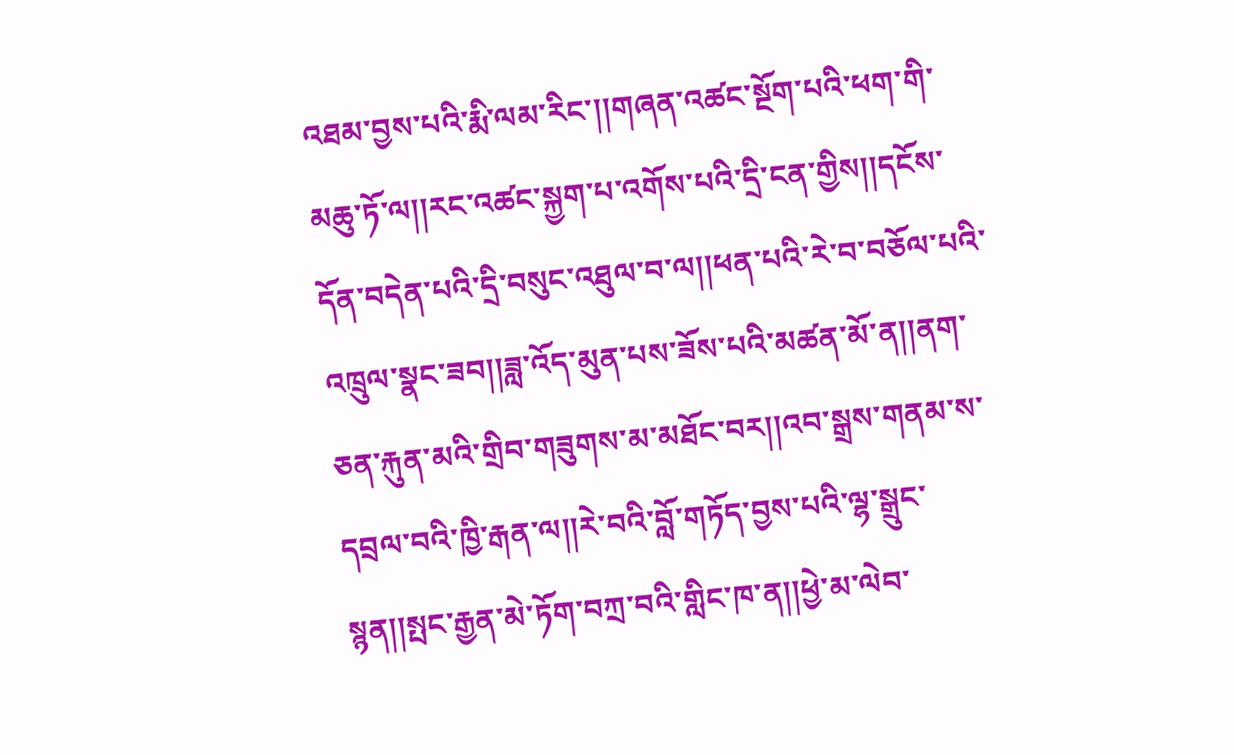འཐམ་བྱས་པའི་རྨི་ལམ་རིང་།།གཞན་འཚང་སྔོག་པའི་ཕག་གི་མཆུ་ཏོ་ལ།།རང་འཚང་སྐྱག་པ་འགོས་པའི་དྲི་ངན་གྱིས།།དངོས་དོན་བདེན་པའི་དྲི་བསུང་འཐུལ་བ་ལ།།ཕན་པའི་རེ་བ་བཅོལ་པའི་འཁྲུལ་སྣང་ཟབ།།ཟླ་འོད་མུན་པས་ཟོས་པའི་མཚན་མོ་ན།།ནག་ཅན་རྐུན་མའི་གྲིབ་གཟུགས་མ་མཐོང་བར།།འབ་སྒྲས་གནམ་ས་དབྲལ་བའི་ཁྱི་རྒན་ལ།།རེ་བའི་བློ་གཏོད་བྱས་པའི་ལྷ་སྒྲུང་སྙན།།སྤང་རྒྱན་མེ་ཏོག་བཀྲ་བའི་གླིང་ཁ་ན།།ཕྱེ་མ་ལེབ་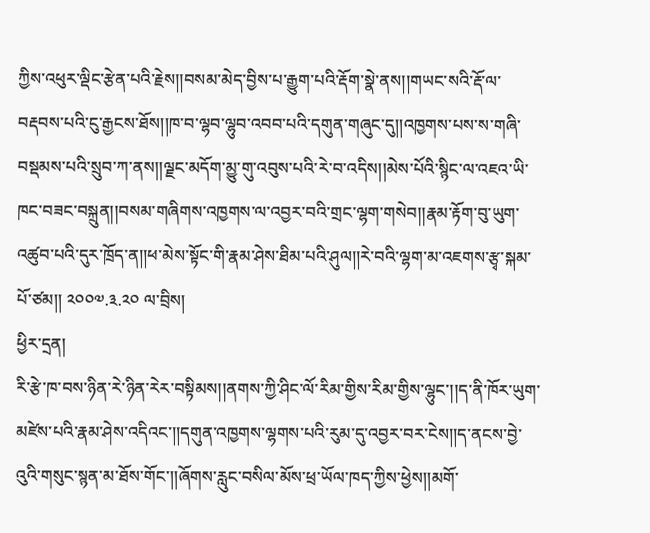ཀྱིས་འཕུར་ལྡིང་རྩེན་པའི་རྗེས།།བསམ་མེད་བྱིས་པ་རྒྱུག་པའི་རྡོག་སྣེ་ནས།།གཡང་སའི་རྡོ་ལ་བརྡབས་པའི་ངུ་རྒྱངས་ཐོས།།ཁ་བ་ལྷབ་ལྷུབ་འབབ་པའི་དགུན་གཞུང་དུ།།འཁྱགས་པས་ས་གཞི་བསྡམས་པའི་སྲུབ་ཀ་ནས།།ལྗང་མདོག་མྱུ་གུ་འབུས་པའི་རེ་བ་འདིས།།མེས་པོའི་སྙིང་ལ་འཇའ་ཡི་ཁང་བཟང་བསྐྲུན།།བསམ་གཞིགས་འཁྱགས་ལ་འབྱར་བའི་གྲང་ལྷག་གསེབ།།རྣམ་རྟོག་བུ་ཡུག་འཚུབ་པའི་དུར་ཁྲོད་ན།།ཕ་མེས་སྟོང་གི་རྣམ་ཤེས་ཐིམ་པའི་ཤུལ།།རེ་བའི་ལྷག་མ་འཇགས་རྩྭ་སྐམ་པོ་ཙམ།། ༢༠༠༧.༣.༢༠ ལ་བྲིས།
ཕྱིར་དྲན།
རི་རྩེ་ཁ་བས་ཉིན་རེ་ཉིན་རེར་བསྟིམས།།ནགས་ཀྱི་ཤིང་ལོ་རིམ་གྱིས་རིམ་གྱིས་ལྷུང་།།ད་ནི་ཁོར་ཡུག་མཛེས་པའི་རྣམ་ཤེས་འདིའང་།།དགུན་འཁྱགས་ལྷགས་པའི་རུམ་དུ་འབྱར་བར་ངེས།།ད་ནངས་བྱེ་འུའི་གསུང་སྙན་མ་ཐོས་གོང་།།ཞོགས་རླུང་བསིལ་མོས་ཕྲ་ཡོལ་ཁད་ཀྱིས་ཕྱེས།།མགོ་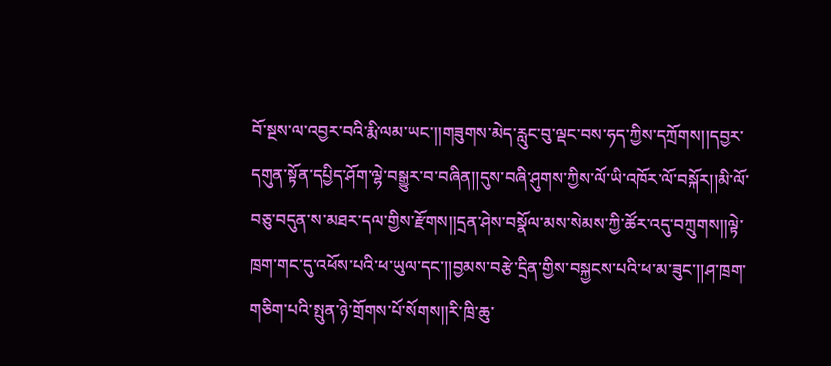བོ་སྔས་ལ་འབྱར་བའི་རྨི་ལམ་ཡང་།།གཟུགས་མེད་རླུང་བུ་ལྡང་བས་ཧད་ཀྱིས་དཀྲོགས།།དབྱར་དགུན་སྟོན་དཔྱིད་ཤོག་ལྷེ་བསྒྱུར་བ་བཞིན།།དུས་བཞི་ཤུགས་ཀྱིས་ལོ་ཡི་འཁོར་ལོ་བསྐོར།།མི་ལོ་བཅུ་བདུན་ས་མཐར་དལ་གྱིས་རྫོགས།།དྲན་ཤེས་བསྣོལ་མས་སེམས་ཀྱི་ཚོར་འདུ་བཀྲུགས།།ལྟེ་ཁྲག་གང་དུ་འཕོས་པའི་ཕ་ཡུལ་དང་།།བྱམས་བརྩེ་དྲིན་གྱིས་བསྐྱངས་པའི་ཕ་མ་ཟུང་།།ཤ་ཁྲག་གཅིག་པའི་སྤུན་ཉེ་གྲོགས་པོ་སོགས།།རི་ཁྲི་ཆུ་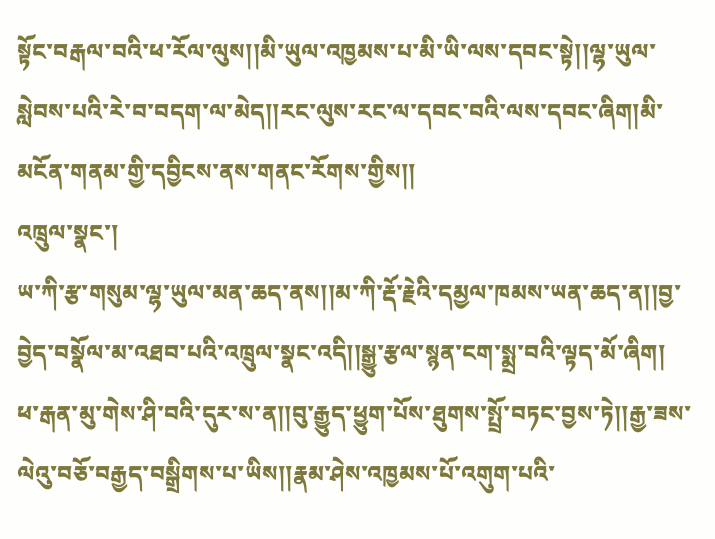སྟོང་བརྒལ་བའི་ཕ་རོལ་ལུས།།མི་ཡུལ་འཁྱམས་པ་མི་ཡི་ལས་དབང་སྟེ།།ལྷ་ཡུལ་སླེབས་པའི་རེ་བ་བདག་ལ་མེད།།རང་ལུས་རང་ལ་དབང་བའི་ལས་དབང་ཞིག།མི་མངོན་གནམ་གྱི་དབྱིངས་ནས་གནང་རོགས་གྱིས།།
འཁྲུལ་སྣང་།
ཡ་ཀི་རྩ་གསུམ་ལྷ་ཡུལ་མན་ཆད་ནས།།མ་ཀི་རྡོ་རྗེའི་དམྱལ་ཁམས་ཡན་ཆད་ན།།བྱ་བྱེད་བསྣོལ་མ་འཐབ་པའི་འཁྲུལ་སྣང་འདི།།སྒྱུ་རྩལ་སྙན་ངག་སྨྲ་བའི་ལྟད་མོ་ཞིག།
ཕ་རྒན་མུ་གེས་ཤི་བའི་དུར་ས་ན།།བུ་རྒྱུད་ཕྱུག་པོས་ཐུགས་སྤྲོ་བཏང་བྱས་ཏེ།།རྒྱ་ཟས་ལེའུ་བཅོ་བརྒྱད་བསྒྲིགས་པ་ཡིས།།རྣམ་ཤེས་འཁྱམས་པོ་འགུག་པའི་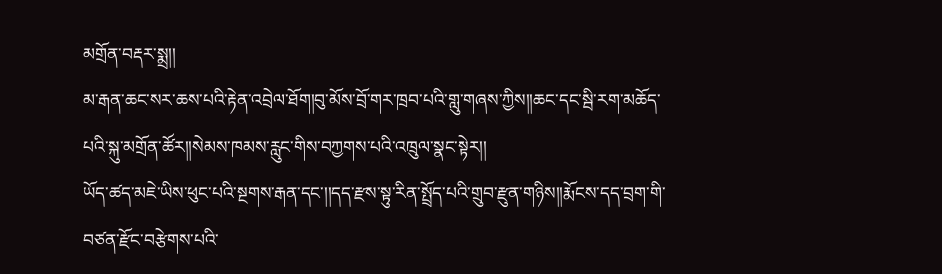མགྲོན་བརྡར་སྨྲ།།
མ་རྒན་ཆང་སར་ཆས་པའི་རྟེན་འབྲེལ་ཐོག།བུ་མོས་བྲོ་གར་ཁྲབ་པའི་གླུ་གཞས་ཀྱིས།།ཆང་དང་སྦི་རག་མཆོད་པའི་སྐུ་མགྲོན་ཚོར།།སེམས་ཁམས་རླུང་གིས་བཀྱགས་པའི་འཁྲུལ་སྣང་སྟེར།།
ཡོད་ཚད་མཇེ་ཡིས་ཕུང་པའི་སྔགས་རྒན་དང་།།དད་རྫས་སྟུ་རིན་སྤྲོད་པའི་གྲུབ་རྫུན་གཉིས།།རྨོངས་དད་བྲག་གི་བཙན་རྫོང་བརྩེགས་པའི་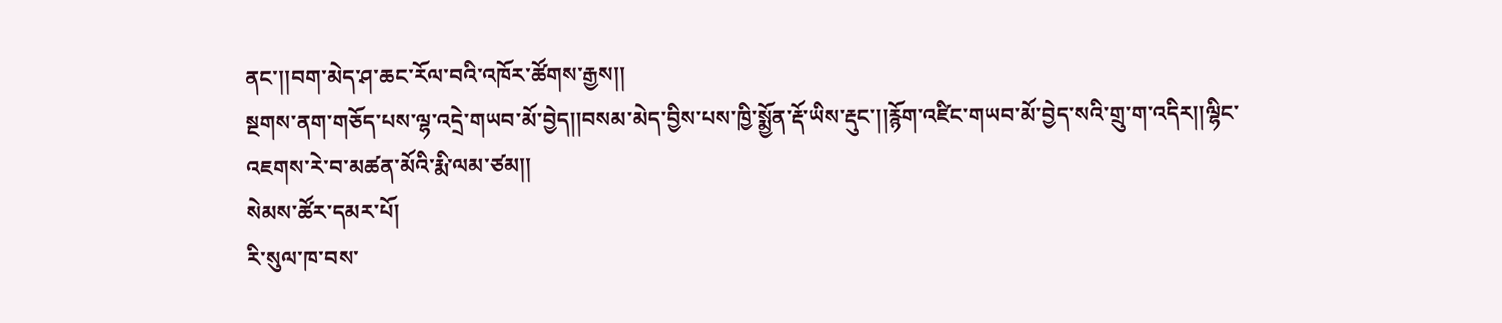ནང་།།བག་མེད་ཤ་ཆང་རོལ་བའི་འཁོར་ཚོགས་རྒྱས།།
སྔགས་ནག་གཅོད་པས་ལྷ་འདྲེ་གཡབ་མོ་བྱེད།།བསམ་མེད་བྱིས་པས་ཁྱི་སྨྱོན་རྡོ་ཡིས་རྡུང་།།རྙོག་འཛིང་གཡབ་མོ་བྱེད་སའི་གྲུ་ག་འདིར།།ལྷིང་འཇགས་རེ་བ་མཚན་མོའི་རྨི་ལམ་ཙམ།།
སེམས་ཚོར་དམར་པོ།
རི་སུལ་ཁ་བས་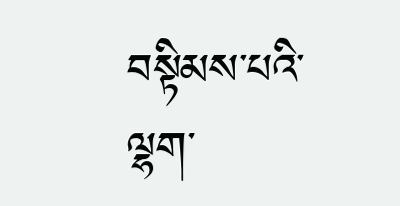བསྟིམས་པའི་ལྷག་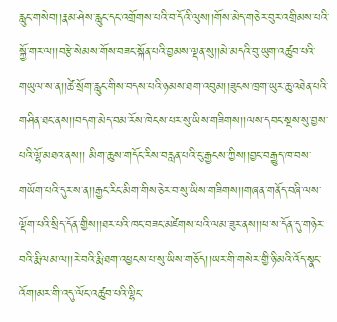རླུང་གསེབ།།རྣམ་ཤེས་རླུང་དང་འགྲོགས་པའི་བ་དོའི་ལུས།།གོས་མེད་གཅེར་བུར་འགྲིམས་པའི་སྐྱོ་གར་ལ།།བརྩེ་སེམས་གོས་བཟང་སྐོན་པའི་བྱམས་ལྡན་སུ།།མེ་མདའི་བུ་ཡུག་འཚུབ་པའི་གཡུལ་ས་ན།།ཚེ་སྲོག་རླུང་གིས་བདས་པའི་ཉམས་ཐག་འབུམ།།ཟུངས་ཁྲག་ཡུར་ཆུ་འཐེན་པའི་གཤིན་ཐང་ནས།།བདག་མེད་བམ་རོས་ཁེངས་པར་སུ་ཡིས་གཟིགས།།ལས་དབང་སྔས་སུ་བྱས་པའི་ལྷོ་མཐའ་ནས།། མིག་ཆུས་གདོང་རིས་བརླན་པའི་ངུ་རྒྱངས་ཀྱིས།།བྱང་བརྒྱུད་ཁ་བས་གཡོག་པའི་དུར་ས་ན།།རྒྱང་རིང་མིག་གིས་ཅེར་བ་སུ་ཡིས་གཟིགས།།གཞན་གནོད་བཞི་ལས་ལྡོག་པའི་སྲིད་དོན་གྱིས།།ཐར་པའི་ཁང་བཟང་མཛེགས་པའི་ལམ་ཟུར་ནས།།ཕ་ས་དོན་དུ་གཉེར་བའི་རྨི་ལམ་ལ།།རེ་བའི་རྨི་ཐག་འཕྱངས་པ་སུ་ཡིས་གཅོད།།ཡར་གི་གསེར་གྱི་ཉི་མའི་འོད་སྣང་འོག།མར་གི་འདུ་ལོང་འཚུབ་པའི་ལྷིང་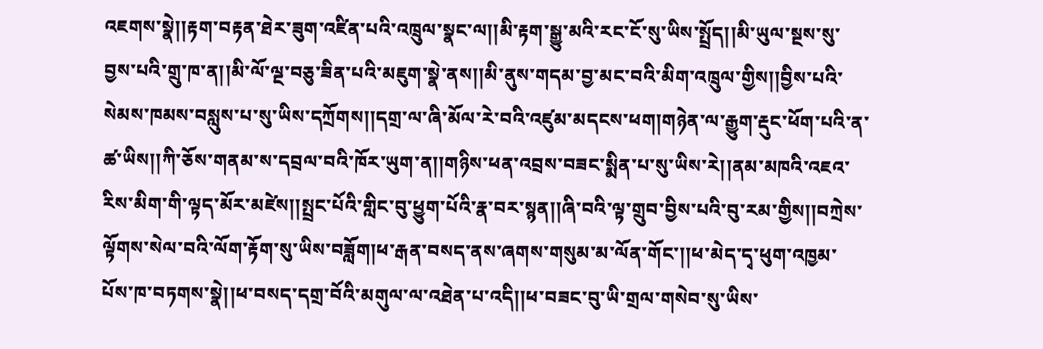འཇགས་སྣེ།།རྟག་བརྟན་ཐེར་ཟུག་འཛིན་པའི་འཁྲུལ་སྣང་ལ།།མི་རྟག་སྒྱུ་མའི་རང་ངོ་སུ་ཡིས་སྤྲོད།།མི་ཡུལ་སྔས་སུ་བྱས་པའི་གྲུ་ཁ་ན།།མི་ལོ་ལྔ་བཅུ་ཟིན་པའི་མཇུག་སྣེ་ནས།།མི་ནུས་གདམ་བྱ་མང་བའི་མིག་འཁྲུལ་གྱིས།།བྱིས་པའི་སེམས་ཁམས་བསླུས་པ་སུ་ཡིས་དཀྲོགས།།དགྲ་ལ་ཞི་མོལ་རེ་བའི་འཛུམ་མདངས་ཕག།གཉེན་ལ་རྒྱུག་རྡུང་ཕོག་པའི་ན་ཚ་ཡིས།།ཀི་ཅོས་གནམ་ས་དབྲལ་བའི་ཁོར་ཡུག་ན།།གཉིས་ཕན་འབྲས་བཟང་སྨིན་པ་སུ་ཡིས་རེ།།ནམ་མཁའི་འཇའ་རིས་མིག་གི་ལྟད་མོར་མཛེས།།སྤྲང་པོའི་གླིང་བུ་ཕྱུག་པོའི་རྣ་བར་སྙན།།ཞི་བའི་ལྟ་གྲུབ་བྱིས་པའི་བུ་རམ་གྱིས།།བཀྲེས་ལྟོགས་སེལ་བའི་ལོག་རྟོག་སུ་ཡིས་བཟློག།ཕ་རྒན་བསད་ནས་ཞགས་གསུམ་མ་ལོན་གོང་།།ཕ་མེད་དྭ་ཕུག་འཁྱམ་པོས་ཁ་བཏགས་སྣེ།།ཕ་བསད་དགྲ་བོའི་མགུལ་ལ་འཐེན་པ་འདི།།ཕ་བཟང་བུ་ཡི་གྲལ་གསེབ་སུ་ཡིས་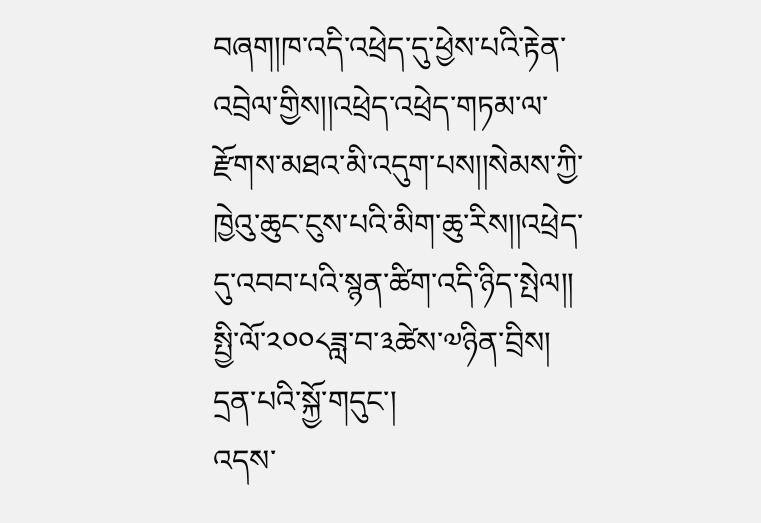བཞག།ཁ་འདི་འཕྲེད་དུ་ཕྱེས་པའི་རྟེན་འབྲེལ་གྱིས།།འཕྲེད་འཕྲེད་གཏམ་ལ་རྫོགས་མཐའ་མི་འདུག་པས།།སེམས་ཀྱི་ཁྱེའུ་ཆུང་ངུས་པའི་མིག་ཆུ་རིས།།འཕྲེད་དུ་འབབ་པའི་སྙན་ཚིག་འདི་ཉིད་སྤེལ།།
སྤྱི་ལོ་༢༠༠༨ཟླ་བ་༣ཚེས་༧ཉིན་བྲིས།
དྲན་པའི་སྐྱོ་གདུང་།
འདས་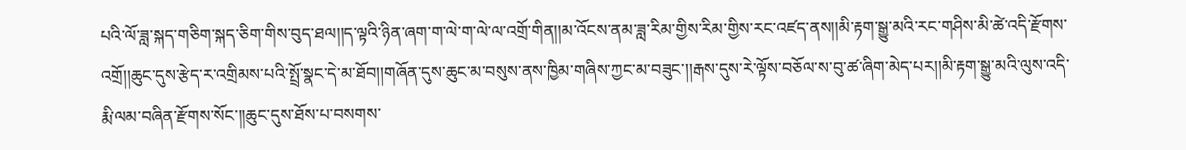པའི་ལོ་ཟླ་སྐད་གཅིག་སྐད་ཅིག་གིས་བུད་ཐལ།།ད་ལྟའི་ཉིན་ཞག་ག་ལེ་ག་ལེ་ལ་འགྲོ་གིན།།མ་འོངས་ནམ་ཟླ་རིམ་གྱིས་རིམ་གྱིས་རང་འཛད་ནས།།མི་རྟག་སྒྱུ་མའི་རང་གཤིས་མི་ཚེ་འདི་རྫོགས་འགྲོ།།ཆུང་དུས་རྩེད་ར་འགྲིམས་པའི་སྤྲོ་སྣང་དེ་མ་ཐོབ།།གཞོན་དུས་ཆུང་མ་བསུས་ནས་ཁྱིམ་གཞིས་ཀྱང་མ་བཟུང་།།རྒས་དུས་རེ་ལྟོས་བཅོལ་ས་བུ་ཚ་ཞིག་མེད་པར།།མི་རྟག་སྒྱུ་མའི་ལུས་འདི་རྨི་ལམ་བཞིན་རྫོགས་སོང་།།ཆུང་དུས་ཐོས་པ་བསགས་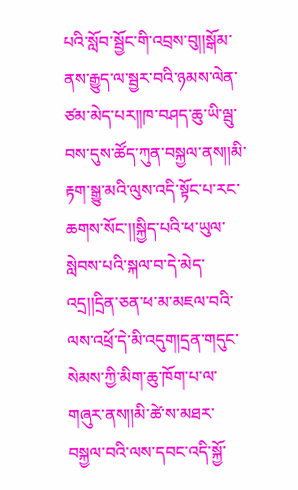པའི་སློབ་སྦྱོང་གི་འབྲས་བུ།།སྒོམ་ནས་རྒྱུད་ལ་སྦྱར་བའི་ཉམས་ལེན་ཙམ་མེད་པར།།ཁ་བཤད་ཆུ་ཡི་ལྦུ་བས་དུས་ཚོད་ཀུན་བསྐྱལ་ནས།།མི་རྟག་སྒྱུ་མའི་ལུས་འདི་སྟོང་པ་རང་ཆགས་སོང་།།སྐྱིད་པའི་ཕ་ཡུལ་སླེབས་པའི་སྐལ་བ་དེ་མེད་འདྲ།།དྲིན་ཅན་ཕ་མ་མཇལ་བའི་ལས་འཕྲོ་དེ་མི་འདུག།དྲན་གདུང་སེམས་ཀྱི་མིག་ཆུ་ཁོག་པ་ལ་གཞུར་ནས།།མི་ཚེ་ས་མཐར་བསྐྱལ་བའི་ལས་དབང་འདི་སྐྱོ་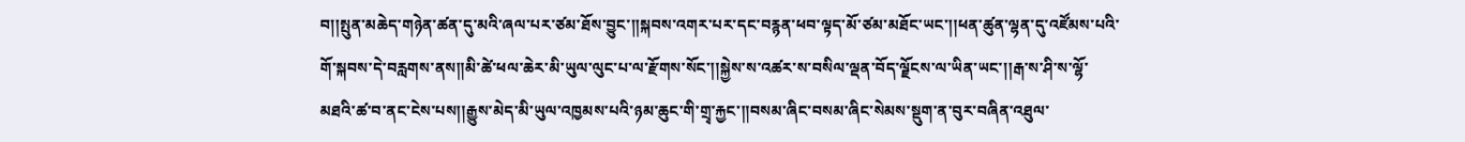བ།།སྤུན་མཆེད་གཉེན་ཚན་དུ་མའི་ཞལ་པར་ཙམ་ཐོས་བྱུང་།།སྐབས་འགར་པར་དང་བརྙན་ཕབ་ལྟད་མོ་ཙམ་མཐོང་ཡང་།།ཕན་ཚུན་ལྷན་དུ་འཛོམས་པའི་གོ་སྐབས་དེ་བརླགས་ནས།།མི་ཚེ་ཕལ་ཆེར་མི་ཡུལ་ལུང་པ་ལ་རྫོགས་སོང་།།སྐྱེས་ས་འཚར་ས་བསིལ་ལྡན་བོད་ལྗོངས་ལ་ཡིན་ཡང་།།རྒ་ས་ཤི་ས་ལྷོ་མཐའི་ཚ་བ་ནང་ངེས་པས།།རྒྱུས་མེད་མི་ཡུལ་འཁྱམས་པའི་ཉམ་ཆུང་གི་གྲྭ་རྐྱང་།།བསམ་ཞིང་བསམ་ཞིང་སེམས་སྡུག་ན་བུར་བཞིན་འཐུལ་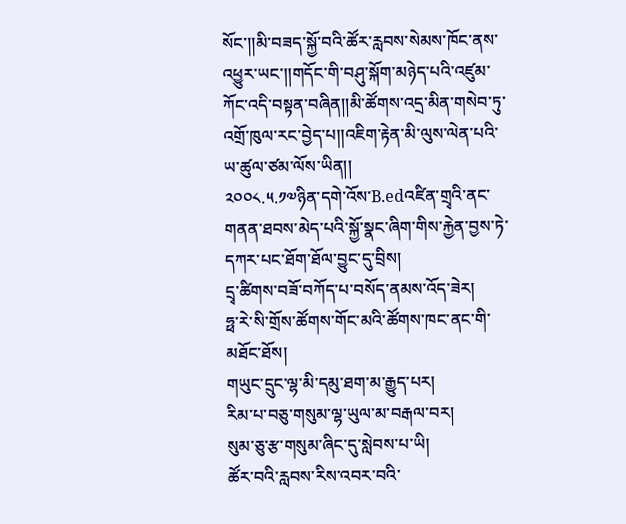སོང་།།མི་བཟད་སྐྱོ་བའི་ཚོར་རླབས་སེམས་ཁོང་ནས་འཕྱུར་ཡང་།།གདོང་གི་བཤུ་སྐོག་མཉེད་པའི་འཛུམ་ཀོང་འདི་བསྟན་བཞིན།།མི་ཚོགས་འདྲ་མིན་གསེབ་ཏུ་འགྲོ་ཁུལ་རང་བྱེད་པ།།འཇིག་རྟེན་མི་ལུས་ལེན་པའི་ཡ་ཚུལ་ཙམ་ལོས་ཡིན།།
༢༠༠༨.༥.༡༧ཉིན་དགེ་འོས་B.edའཛིན་གྲྭའི་ནང་གནན་ཐབས་མེད་པའི་སྐྱོ་སྣང་ཞིག་གིས་རྐྱེན་བྱས་ཏེ་དཀར་པང་ཐོག་ཐོལ་བྱུང་དུ་བྲིས།
དྲྭ་ཚིགས་བཟོ་བཀོད་པ་བསོད་ནམས་འོད་ཟེར།
ཧྥ་རེ་སི་གྲོས་ཚོགས་གོང་མའི་ཚོགས་ཁང་ནང་གི་མཐོང་ཐོས།
གཡུང་དྲུང་ལྷ་མི་དམུ་ཐག་མ་རྒྱུད་པར།
རིམ་པ་བཅུ་གསུམ་ལྷ་ཡུལ་མ་བརྒལ་བར།
སུམ་ཅུ་རྩ་གསུམ་ཞིང་དུ་སླེབས་པ་ཡི།
ཚོར་བའི་རླབས་རིས་འབར་བའི་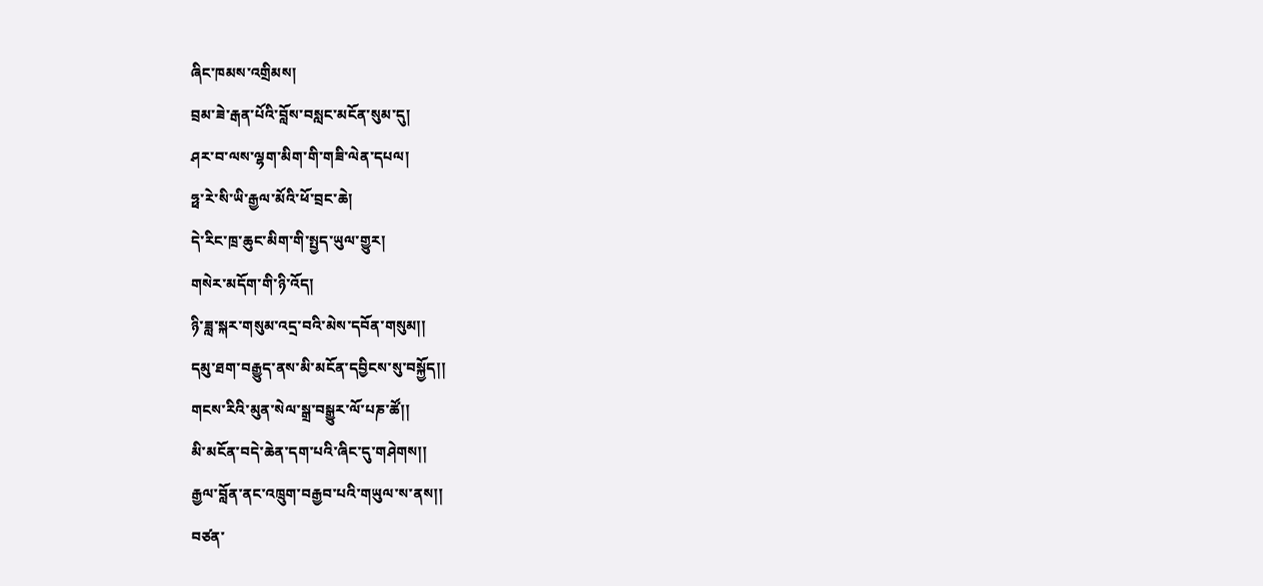ཞིང་ཁམས་འགྲིམས།
བྲམ་ཟེ་རྒན་པོའི་བློས་བསླང་མངོན་སུམ་དུ།
ཤར་བ་ལས་ལྷག་མིག་གི་གཟི་ལེན་དཔལ།
ཧྥ་རེ་སི་ཡི་རྒྱལ་མོའི་ཕོ་བྲང་ཆེ།
དེ་རིང་ཁྲ་ཆུང་མིག་གི་སྤྱད་ཡུལ་གྱུར།
གསེར་མདོག་གི་ཉི་འོད།
ཉི་ཟླ་སྐར་གསུམ་འདྲ་བའི་མེས་དབོན་གསུམ།།
དམུ་ཐག་བརྒྱུད་ནས་མི་མངོན་དབྱིངས་སུ་བསྐྱོད།།
གངས་རིའི་མུན་སེལ་སྒྲ་བསྒྱུར་ལོ་པཎ་ཚོ།།
མི་མངོན་བདེ་ཆེན་དག་པའི་ཞིང་དུ་གཤེགས།།
རྒྱལ་བློན་ནང་འཁྲུག་བརྒྱབ་པའི་གཡུལ་ས་ནས།།
བཙན་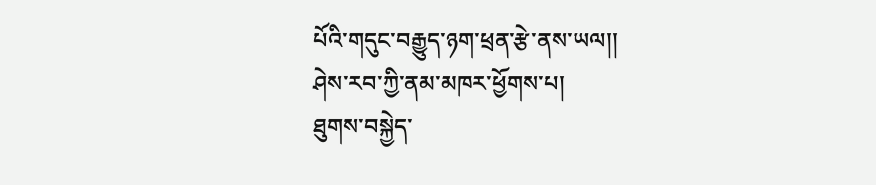པོའི་གདུང་བརྒྱུད་ཉག་ཕྲན་རྩེ་ནས་ཡལ།།
ཤེས་རབ་ཀྱི་ནམ་མཁར་ཕྱོགས་པ།
ཐུགས་བསྐྱེད་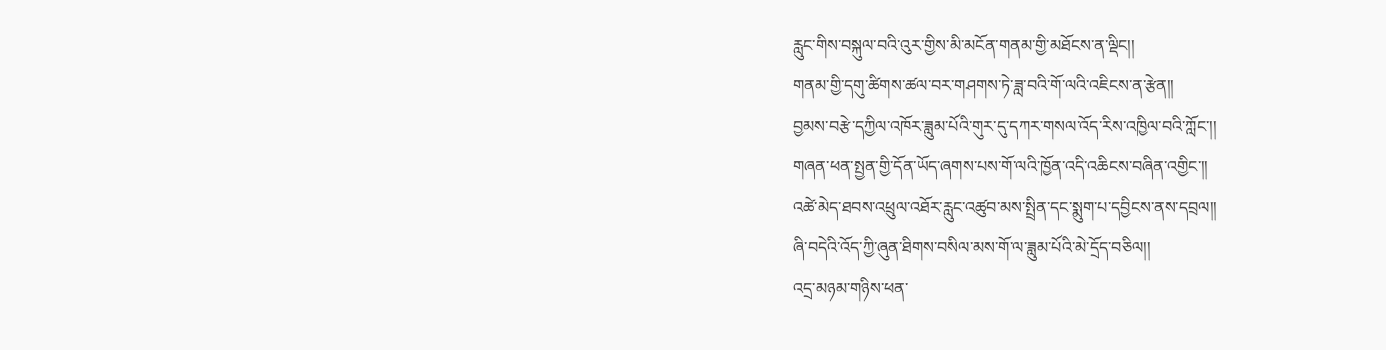རླུང་གིས་བསྐུལ་བའི་འུར་གྱིས་མི་མངོན་གནམ་གྱི་མཐོངས་ན་ལྡིང།།
གནམ་གྱི་དགུ་ཚིགས་ཚལ་བར་གཤགས་ཏེ་ཟླ་བའི་གོ་ལའི་འཇིངས་ན་རྩེན།།
བྱམས་བརྩེ་དཀྱིལ་འཁོར་ཟླུམ་པོའི་གུར་དུ་དཀར་གསལ་འོད་རིས་འཁྱིལ་བའི་ཀློང་།།
གཞན་ཕན་སྤྱན་གྱི་དོན་ཡོད་ཞགས་པས་གོ་ལའི་ཁྱོན་འདི་འཆིངས་བཞིན་འགྱིང་།།
འཚེ་མེད་ཐབས་འཕྲུལ་འཐོར་རླུང་འཚུབ་མས་སྤྲིན་དང་སྨུག་པ་དབྱིངས་ནས་དབྲལ།།
ཞི་བདེའི་འོད་ཀྱི་ཞུན་ཐིགས་བསིལ་མས་གོ་ལ་ཟླུམ་པོའི་མེ་དྲོད་བཅིལ།།
འདྲ་མཉམ་གཉིས་ཕན་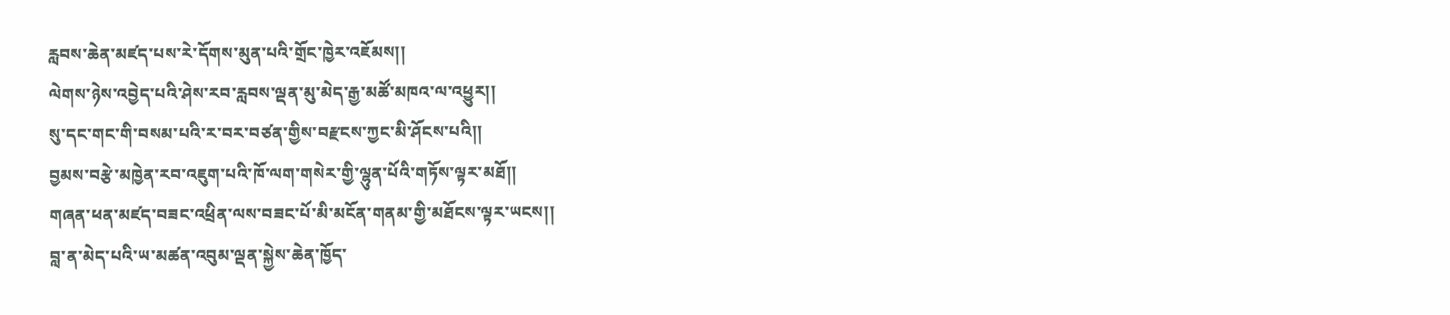རླབས་ཆེན་མཛད་པས་རེ་དོགས་མུན་པའི་གྲོང་ཁྱེར་འཇོམས།།
ལེགས་ཉེས་འབྱེད་པའི་ཤེས་རབ་རླབས་ལྡན་མུ་མེད་རྒྱ་མཚོ་མཁའ་ལ་འཕྱུར།།
སུ་དང་གང་གི་བསམ་པའི་ར་བར་བཙན་གྱིས་བརྫངས་ཀྱང་མི་ཤོངས་པའི།།
བྱམས་བརྩེ་མཁྱེན་རབ་འཇུག་པའི་ཁོ་ལག་གསེར་གྱི་ལྷུན་པོའི་གཏོས་ལྟར་མཐོ།།
གཞན་ཕན་མཛད་བཟང་འཕྲིན་ལས་བཟང་པོ་མི་མངོན་གནམ་གྱི་མཐོངས་ལྟར་ཡངས།།
བླ་ན་མེད་པའི་ཡ་མཚན་འབུམ་ལྡན་སྐྱེས་ཆེན་ཁྱོད་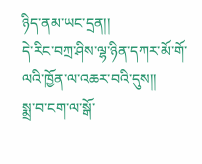ཉིད་ནམ་ཡང་དྲན།།
དེ་རིང་བཀྲ་ཤིས་ལྷ་ཉིན་དཀར་མོ་གོ་ལའི་ཁྱོན་ལ་འཆར་བའི་དུས།།
སྨྲ་བ་ངག་ལ་སྒོ་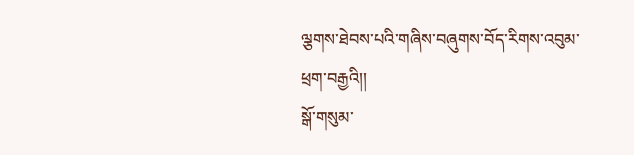ལྕགས་ཐེབས་པའི་གཞིས་བཞུགས་བོད་རིགས་འབུམ་ཕྲག་བརྒྱའི།།
སྒོ་གསུམ་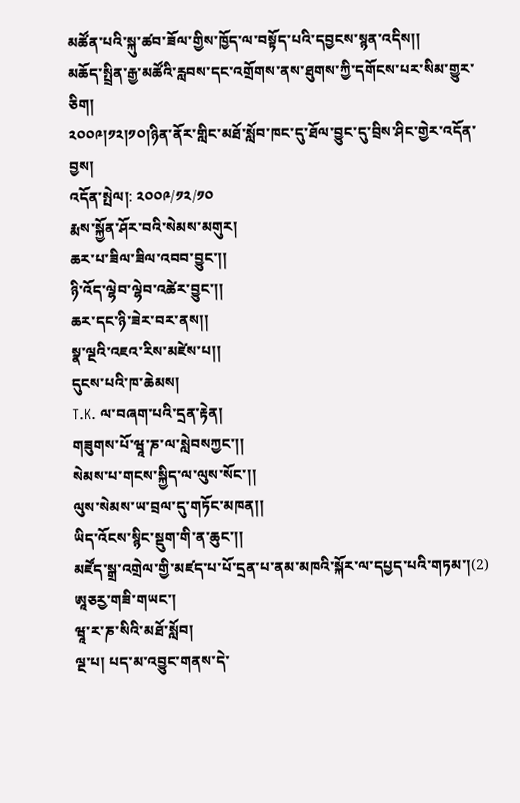མཚོན་པའི་སྐུ་ཚབ་ཟོལ་གྱིས་ཁྱོད་ལ་བསྟོད་པའི་དབྱངས་སྙན་འདིས།།
མཆོད་སྤྲིན་རྒྱ་མཚོའི་རླབས་དང་འགྲོགས་ནས་ཐུགས་ཀྱི་དགོངས་པར་སིམ་གྱུར་ཅིག།
༢༠༠༩།༡༢།༡༠།ཉིན་ནོར་གླིང་མཐོ་སློབ་ཁང་དུ་ཐོལ་བྱུང་དུ་བྲིས་ཤིང་གྱེར་འདོན་བྱས།
འདོན་སྤེལ།: ༢༠༠༩/༡༢/༡༠
རྨས་སྐྱོན་ཤོར་བའི་སེམས་མགུར།
ཆར་པ་ཟིལ་ཟིལ་འབབ་བྱུང་།།
ཉི་འོད་ལྷེབ་ལྷེབ་འཚེར་བྱུང་།།
ཆར་དང་ཉི་ཟེར་བར་ནས།།
སྣ་ལྔའི་འཇའ་རིས་མཛེས་པ།།
དུངས་པའི་ཁ་ཆེམས།
T.K. ལ་བཞག་པའི་དྲན་རྟེན།
གཟུགས་པོ་ཝཱ་ཎ་ལ་སླེབསཀྱང་།།
སེམས་པ་གངས་སྐྱིད་ལ་ལུས་སོང་།།
ལུས་སེམས་ཡ་བྲལ་དུ་གཏོང་མཁན།།
ཡིད་འོངས་སྙིང་སྡུག་གི་ན་ཆུང་།།
མཛོད་སྒྲ་འགྲེལ་གྱི་མཛད་པ་པོ་དྲན་པ་ནམ་མཁའི་སྐོར་ལ་དཔྱད་པའི་གཏམ་།(2)
ཨཱཅརྱ་གཟི་གཡང་།
ཝཱ་ར་ཎ་སིའི་མཐོ་སློབ།
ལྔ་པ། པད་མ་འབྱུང་གནས་དེ་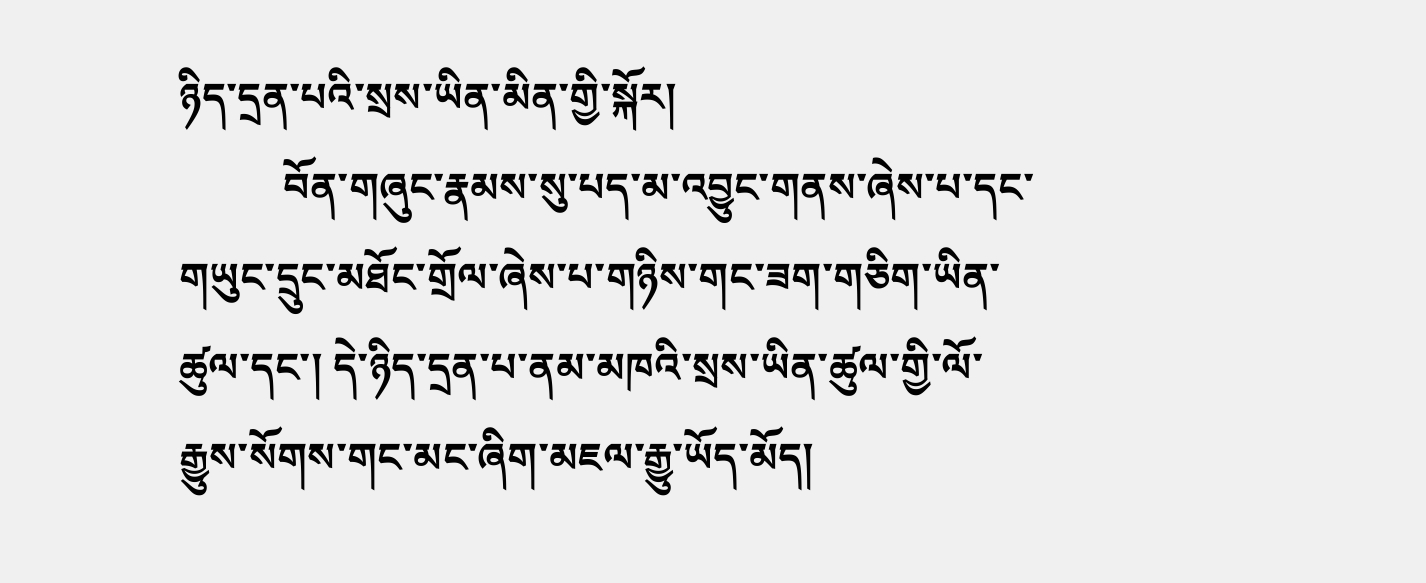ཉིད་དྲན་པའི་སྲས་ཡིན་མིན་གྱི་སྐོར།
          བོན་གཞུང་རྣམས་སུ་པད་མ་འབྱུང་གནས་ཞེས་པ་དང་གཡུང་དྲུང་མཐོང་གྲོལ་ཞེས་པ་གཉིས་གང་ཟག་གཅིག་ཡིན་ཚུལ་དང་། དེ་ཉིད་དྲན་པ་ནམ་མཁའི་སྲས་ཡིན་ཚུལ་གྱི་ལོ་རྒྱུས་སོགས་གང་མང་ཞིག་མཇལ་རྒྱུ་ཡོད་མོད།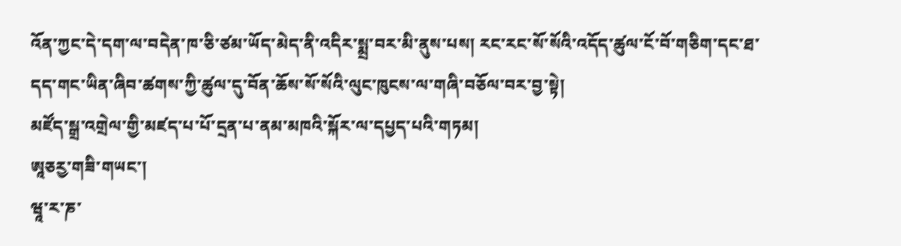འོན་ཀྱང་དེ་དག་ལ་བདེན་ཁ་ཅི་ཙམ་ཡོད་མེད་ནི་འདིར་སྨྲ་བར་མི་ནུས་པས། རང་རང་སོ་སོའི་འདོད་ཚུལ་ངོ་བོ་གཅིག་དང་ཐ་དད་གང་ཡིན་ཞིབ་ཚགས་ཀྱི་ཚུལ་དུ་བོན་ཆོས་སོ་སོའི་ལུང་ཁུངས་ལ་གཞི་བཅོལ་བར་བྱ་སྟེ།
མཛོད་སྒྲ་འགྲེལ་གྱི་མཛད་པ་པོ་དྲན་པ་ནམ་མཁའི་སྐོར་ལ་དཔྱད་པའི་གཏམ།
ཨཱཅརྱ་གཟི་གཡང་།
ཝཱ་ར་ཎ་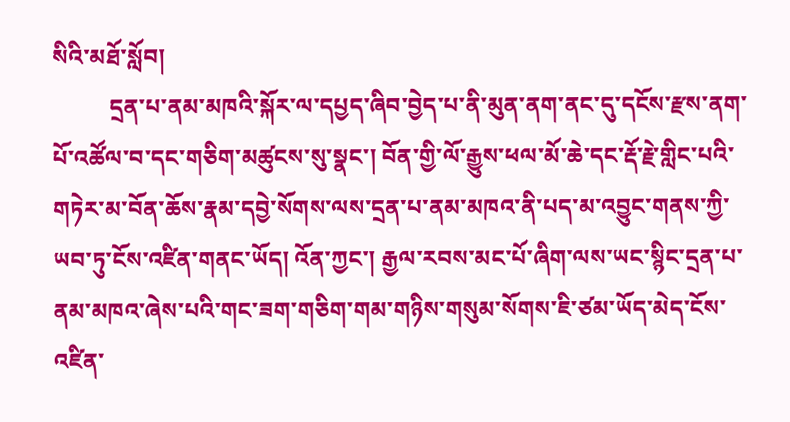སིའི་མཐོ་སློབ།
          དྲན་པ་ནམ་མཁའི་སྐོར་ལ་དཔྱད་ཞིབ་བྱེད་པ་ནི་མུན་ནག་ནང་དུ་དངོས་རྫས་ནག་པོ་འཚོལ་བ་དང་གཅིག་མཚུངས་སུ་སྣང་། བོན་གྱི་ལོ་རྒྱུས་ཕལ་མོ་ཆེ་དང་རྡོ་རྗེ་གླིང་པའི་གཏེར་མ་བོན་ཆོས་རྣམ་དབྱེ་སོགས་ལས་དྲན་པ་ནམ་མཁའ་ནི་པད་མ་འབྱུང་གནས་ཀྱི་ཡབ་ཏུ་ངོས་འཛིན་གནང་ཡོད། འོན་ཀྱང་། རྒྱལ་རབས་མང་པོ་ཞིག་ལས་ཡང་སྙིང་དྲན་པ་ནམ་མཁའ་ཞེས་པའི་གང་ཟག་གཅིག་གམ་གཉིས་གསུམ་སོགས་ཇི་ཙམ་ཡོད་མེད་ངོས་འཛིན་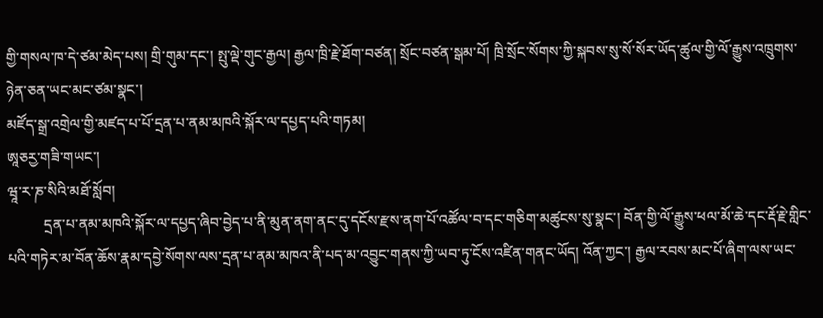གྱི་གསལ་ཁ་དེ་ཙམ་མེད་པས། གྲི་གུམ་དང་། སྤུ་ལྡེ་གུང་རྒྱལ། རྒྱལ་ཁྲི་རྗེ་ཐོག་བཙན། སྲོང་བཙན་སྒམ་པོ། ཁྲི་སྲོང་སོགས་ཀྱི་སྐབས་སུ་སོ་སོར་ཡོད་ཚུལ་གྱི་ལོ་རྒྱུས་འཁྲུགས་ཉེན་ཅན་ཡང་མང་ཙམ་སྣང་།
མཛོད་སྒྲ་འགྲེལ་གྱི་མཛད་པ་པོ་དྲན་པ་ནམ་མཁའི་སྐོར་ལ་དཔྱད་པའི་གཏམ།
ཨཱཅརྱ་གཟི་གཡང་།
ཝཱ་ར་ཎ་སིའི་མཐོ་སློབ།
          དྲན་པ་ནམ་མཁའི་སྐོར་ལ་དཔྱད་ཞིབ་བྱེད་པ་ནི་མུན་ནག་ནང་དུ་དངོས་རྫས་ནག་པོ་འཚོལ་བ་དང་གཅིག་མཚུངས་སུ་སྣང་། བོན་གྱི་ལོ་རྒྱུས་ཕལ་མོ་ཆེ་དང་རྡོ་རྗེ་གླིང་པའི་གཏེར་མ་བོན་ཆོས་རྣམ་དབྱེ་སོགས་ལས་དྲན་པ་ནམ་མཁའ་ནི་པད་མ་འབྱུང་གནས་ཀྱི་ཡབ་ཏུ་ངོས་འཛིན་གནང་ཡོད། འོན་ཀྱང་། རྒྱལ་རབས་མང་པོ་ཞིག་ལས་ཡང་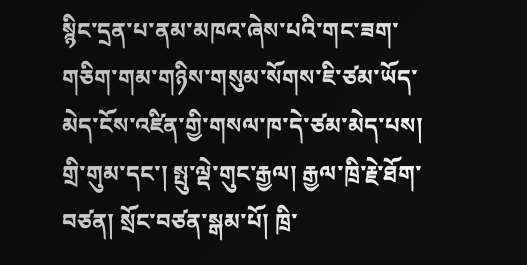སྙིང་དྲན་པ་ནམ་མཁའ་ཞེས་པའི་གང་ཟག་གཅིག་གམ་གཉིས་གསུམ་སོགས་ཇི་ཙམ་ཡོད་མེད་ངོས་འཛིན་གྱི་གསལ་ཁ་དེ་ཙམ་མེད་པས། གྲི་གུམ་དང་། སྤུ་ལྡེ་གུང་རྒྱལ། རྒྱལ་ཁྲི་རྗེ་ཐོག་བཙན། སྲོང་བཙན་སྒམ་པོ། ཁྲི་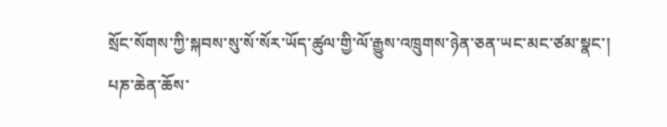སྲོང་སོགས་ཀྱི་སྐབས་སུ་སོ་སོར་ཡོད་ཚུལ་གྱི་ལོ་རྒྱུས་འཁྲུགས་ཉེན་ཅན་ཡང་མང་ཙམ་སྣང་།
པཎ་ཆེན་ཆོས་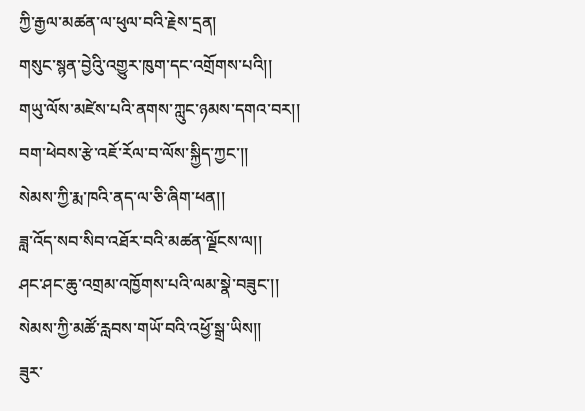ཀྱི་རྒྱལ་མཚན་ལ་ཕུལ་བའི་རྗེས་དྲན།
གསུང་སྙན་བྱེའིུ་འགྱུར་ཁུག་དང་འགྲོགས་པའི།།
གཡུ་ལོས་མཛེས་པའི་ནགས་ཀླུང་ཉམས་དགའ་བར།།
བག་ཕེབས་རྩེ་འཇོ་རོལ་བ་ལོས་སྐྱིད་ཀྱང་།།
སེམས་ཀྱི་རྨ་ཁའི་ནད་ལ་ཅི་ཞིག་ཕན།།
ཟླ་འོད་སབ་སིབ་འཐོར་བའི་མཚན་ལྗོངས་ལ།།
ཤང་ཤང་ཆུ་འགྲམ་འཁྱོགས་པའི་ལམ་སྣེ་བཟུང་།།
སེམས་ཀྱི་མཚོ་རླབས་གཡོ་བའི་འཕྱོ་སྒྲ་ཡིས།།
ཟུར་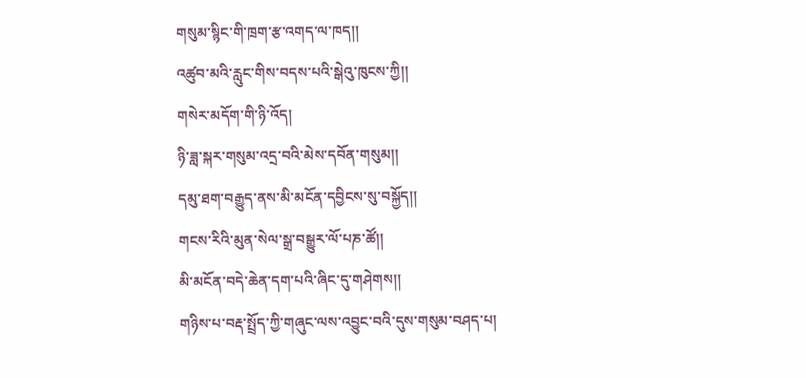གསུམ་སྙིང་གི་ཁྲག་རྩ་འགད་ལ་ཁད།།
འཚུབ་མའི་རླུང་གིས་བདས་པའི་སྒེའུ་ཁུངས་ཀྱི།།
གསེར་མདོག་གི་ཉི་འོད།
ཉི་ཟླ་སྐར་གསུམ་འདྲ་བའི་མེས་དབོན་གསུམ།།
དམུ་ཐག་བརྒྱུད་ནས་མི་མངོན་དབྱིངས་སུ་བསྐྱོད།།
གངས་རིའི་མུན་སེལ་སྒྲ་བསྒྱུར་ལོ་པཎ་ཚོ།།
མི་མངོན་བདེ་ཆེན་དག་པའི་ཞིང་དུ་གཤེགས།།
གཉིས་པ་བརྡ་སྤྲོད་ཀྱི་གཞུང་ལས་འབྱུང་བའི་དུས་གསུམ་བཤད་པ།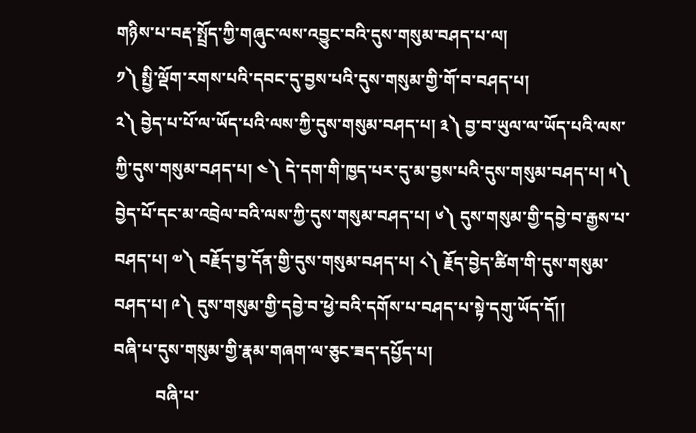གཉིས་པ་བརྡ་སྤྲོད་ཀྱི་གཞུང་ལས་འབྱུང་བའི་དུས་གསུམ་བཤད་པ་ལ།
༡༽ སྤྱི་ལྡོག་རགས་པའི་དབང་དུ་བྱས་པའི་དུས་གསུམ་གྱི་གོ་བ་བཤད་པ།
༢༽ བྱེད་པ་པོ་ལ་ཡོད་པའི་ལས་ཀྱི་དུས་གསུམ་བཤད་པ། ༣༽ བྱ་བ་ཡུལ་ལ་ཡོད་པའི་ལས་ཀྱི་དུས་གསུམ་བཤད་པ། ༤༽ དེ་དག་གི་ཁྱད་པར་དུ་མ་བྱས་པའི་དུས་གསུམ་བཤད་པ། ༥༽ བྱེད་པོ་དང་མ་འབྲེལ་བའི་ལས་ཀྱི་དུས་གསུམ་བཤད་པ། ༦༽ དུས་གསུམ་གྱི་དབྱེ་བ་རྒྱས་པ་བཤད་པ། ༧༽ བརྗོད་བྱ་དོན་གྱི་དུས་གསུམ་བཤད་པ། ༨༽ རྗོད་བྱེད་ཚིག་གི་དུས་གསུམ་བཤད་པ། ༩༽ དུས་གསུམ་གྱི་དབྱེ་བ་ཕྱེ་བའི་དགོས་པ་བཤད་པ་སྟེ་དགུ་ཡོད་དོ།།
བཞི་པ་དུས་གསུམ་གྱི་རྣམ་གཞག་ལ་ཅུང་ཟད་དཔྱོད་པ།
          བཞི་པ་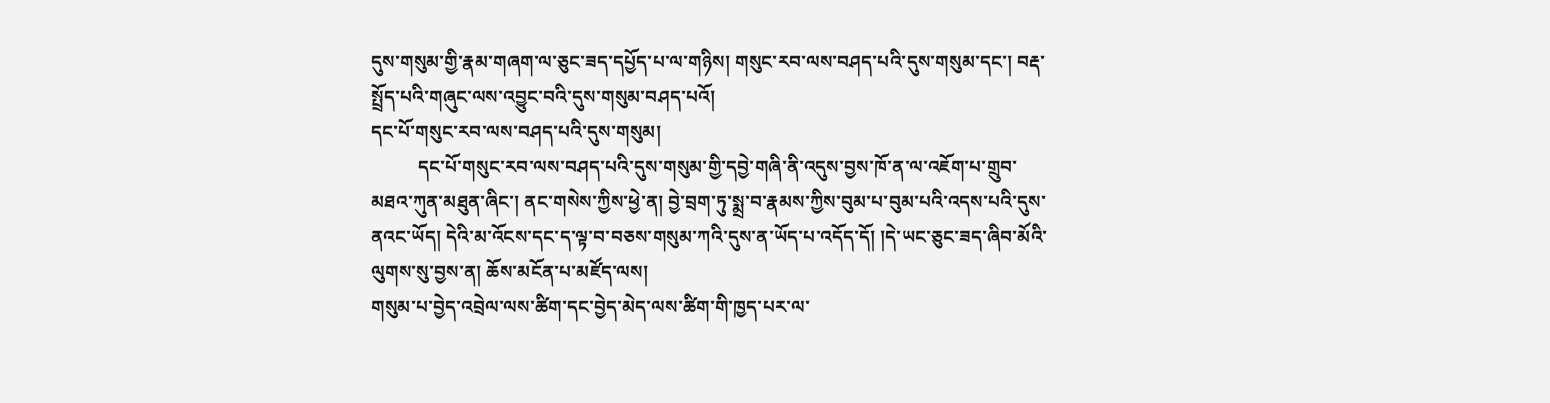དུས་གསུམ་གྱི་རྣམ་གཞག་ལ་ཅུང་ཟད་དཔྱོད་པ་ལ་གཉིས། གསུང་རབ་ལས་བཤད་པའི་དུས་གསུམ་དང་། བརྡ་སྤྲོད་པའི་གཞུང་ལས་འབྱུང་བའི་དུས་གསུམ་བཤད་པའོ།
དང་པོ་གསུང་རབ་ལས་བཤད་པའི་དུས་གསུམ།
          དང་པོ་གསུང་རབ་ལས་བཤད་པའི་དུས་གསུམ་གྱི་དབྱེ་གཞི་ནི་འདུས་བྱས་ཁོ་ན་ལ་འཇོག་པ་གྲུབ་མཐའ་ཀུན་མཐུན་ཞིང་། ནང་གསེས་ཀྱིས་ཕྱེ་ན། བྱེ་བྲག་ཏུ་སྨྲ་བ་རྣམས་ཀྱིས་བུམ་པ་བུམ་པའི་འདས་པའི་དུས་ནའང་ཡོད། དེའི་མ་འོངས་དང་ད་ལྟ་བ་བཅས་གསུམ་ཀའི་དུས་ན་ཡོད་པ་འདོད་དོ། །དེ་ཡང་ཅུང་ཟད་ཞིབ་མོའི་ལུགས་སུ་བྱས་ན། ཆོས་མངོན་པ་མཛོད་ལས།
གསུམ་པ་བྱེད་འབྲེལ་ལས་ཚིག་དང་བྱེད་མེད་ལས་ཚིག་གི་ཁྱད་པར་ལ་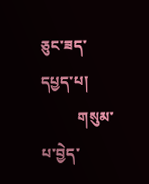ཅུང་ཟད་དཔྱད་པ།
          གསུམ་པ་བྱེད་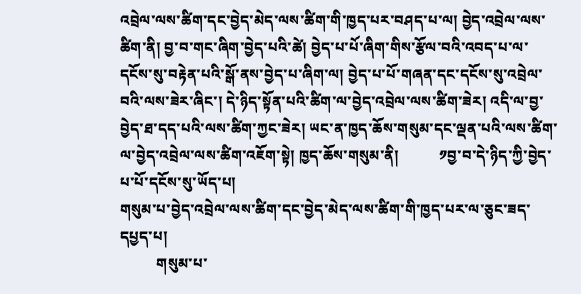འབྲེལ་ལས་ཚིག་དང་བྱེད་མེད་ལས་ཚིག་གི་ཁྱད་པར་བཤད་པ་ལ། བྱེད་འབྲེལ་ལས་ཚིག་ནི། བྱ་བ་གང་ཞིག་བྱེད་པའི་ཚེ། བྱེད་པ་པོ་ཞིག་གིས་རྩོལ་བའི་འབད་པ་ལ་དངོས་སུ་བརྟེན་པའི་སྒོ་ནས་བྱེད་པ་ཞིག་ལ། བྱེད་པ་པོ་གཞན་དང་དངོས་སུ་འབྲེལ་བའི་ལས་ཟེར་ཞིང་། དེ་ཉིད་སྟོན་པའི་ཚིག་ལ་བྱེད་འབྲེལ་ལས་ཚིག་ཟེར། འདི་ལ་བྱ་བྱེད་ཐ་དད་པའི་ལས་ཚིག་ཀྱང་ཟེར། ཡང་ན་ཁྱད་ཆོས་གསུམ་དང་ལྡན་པའི་ལས་ཚིག་ལ་བྱེད་འབྲེལ་ལས་ཚིག་འཇོག་སྟེ། ཁྱད་ཆོས་གསུམ་ནི།           ༡བྱ་བ་དེ་ཉིད་ཀྱི་བྱེད་པ་པོ་དངོས་སུ་ཡོད་པ།
གསུམ་པ་བྱེད་འབྲེལ་ལས་ཚིག་དང་བྱེད་མེད་ལས་ཚིག་གི་ཁྱད་པར་ལ་ཅུང་ཟད་དཔྱད་པ།
          གསུམ་པ་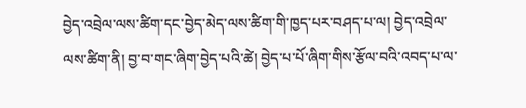བྱེད་འབྲེལ་ལས་ཚིག་དང་བྱེད་མེད་ལས་ཚིག་གི་ཁྱད་པར་བཤད་པ་ལ། བྱེད་འབྲེལ་ལས་ཚིག་ནི། བྱ་བ་གང་ཞིག་བྱེད་པའི་ཚེ། བྱེད་པ་པོ་ཞིག་གིས་རྩོལ་བའི་འབད་པ་ལ་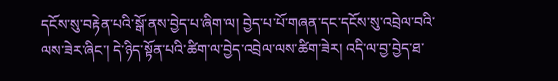དངོས་སུ་བརྟེན་པའི་སྒོ་ནས་བྱེད་པ་ཞིག་ལ། བྱེད་པ་པོ་གཞན་དང་དངོས་སུ་འབྲེལ་བའི་ལས་ཟེར་ཞིང་། དེ་ཉིད་སྟོན་པའི་ཚིག་ལ་བྱེད་འབྲེལ་ལས་ཚིག་ཟེར། འདི་ལ་བྱ་བྱེད་ཐ་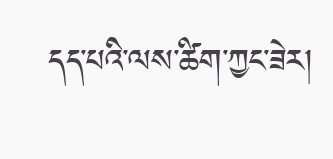དད་པའི་ལས་ཚིག་ཀྱང་ཟེར།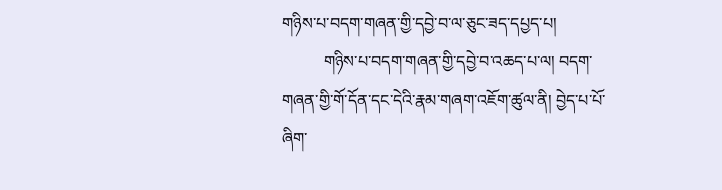གཉིས་པ་བདག་གཞན་གྱི་དབྱེ་བ་ལ་ཅུང་ཟད་དཔྱད་པ།
          གཉིས་པ་བདག་གཞན་གྱི་དབྱེ་བ་འཆད་པ་ལ། བདག་གཞན་གྱི་གོ་དོན་དང་དེའི་རྣམ་གཞག་འཇོག་ཚུལ་ནི། བྱེད་པ་པོ་ཞིག་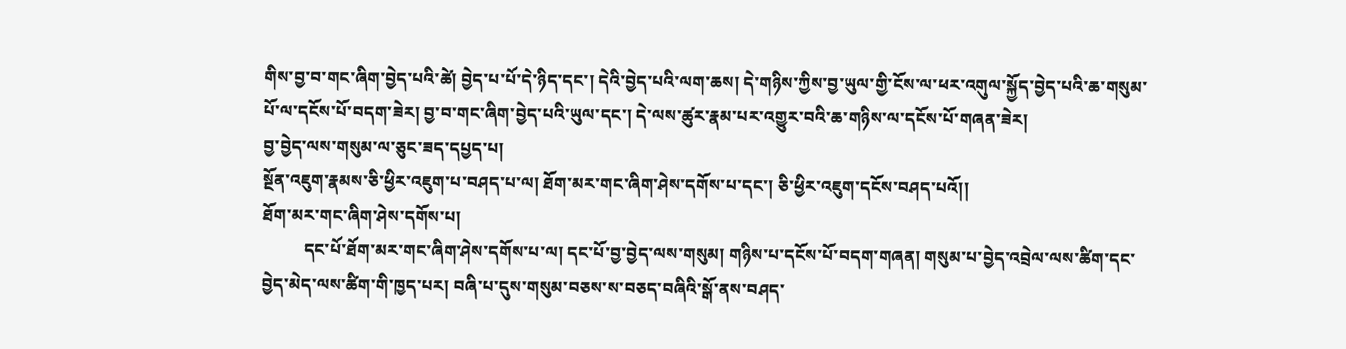གིས་བྱ་བ་གང་ཞིག་བྱེད་པའི་ཚེ། བྱེད་པ་པོ་དེ་ཉིད་དང་། དེའི་བྱེད་པའི་ལག་ཆས། དེ་གཉིས་ཀྱིས་བྱ་ཡུལ་གྱི་ངོས་ལ་ཕར་འགུལ་སྐྱོད་བྱེད་པའི་ཆ་གསུམ་པོ་ལ་དངོས་པོ་བདག་ཟེར། བྱ་བ་གང་ཞིག་བྱེད་པའི་ཡུལ་དང་། དེ་ལས་ཚུར་རྣམ་པར་འགྱུར་བའི་ཆ་གཉིས་ལ་དངོས་པོ་གཞན་ཟེར།
བྱ་བྱེད་ལས་གསུམ་ལ་ཅུང་ཟད་དཔྱད་པ།
སྔོན་འཇུག་རྣམས་ཅི་ཕྱིར་འཇུག་པ་བཤད་པ་ལ། ཐོག་མར་གང་ཞིག་ཤེས་དགོས་པ་དང་། ཅི་ཕྱིར་འཇུག་དངོས་བཤད་པའོ།།
ཐོག་མར་གང་ཞིག་ཤེས་དགོས་པ།
          དང་པོ་ཐོག་མར་གང་ཞིག་ཤེས་དགོས་པ་ལ། དང་པོ་བྱ་བྱེད་ལས་གསུམ། གཉིས་པ་དངོས་པོ་བདག་གཞན། གསུམ་པ་བྱེད་འབྲེལ་ལས་ཚིག་དང་བྱེད་མེད་ལས་ཚིག་གི་ཁྱད་པར། བཞི་པ་དུས་གསུམ་བཅས་ས་བཅད་བཞིའི་སྒོ་ནས་བཤད་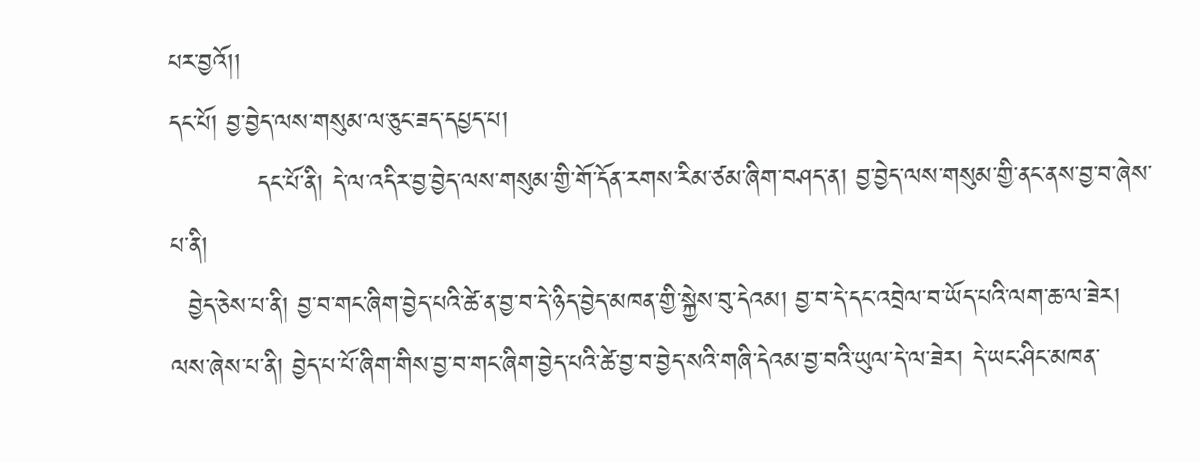པར་བྱའོ།།
དང་པོ། བྱ་བྱེད་ལས་གསུམ་ལ་ཅུང་ཟད་དཔྱད་པ།
          དང་པོ་ནི། དེ་ལ་འདིར་བྱ་བྱེད་ལས་གསུམ་གྱི་གོ་དོན་རགས་རིམ་ཙམ་ཞིག་བཤད་ན། བྱ་བྱེད་ལས་གསུམ་གྱི་ནང་ནས་བྱ་བ་ཞེས་པ་ནི།
  བྱེད་ཅེས་པ་ནི། བྱ་བ་གང་ཞིག་བྱེད་པའི་ཚེ་ན་བྱ་བ་དེ་ཉིད་བྱེད་མཁན་གྱི་སྐྱེས་བུ་དེའམ། བྱ་བ་དེ་དང་འབྲེལ་བ་ཡོད་པའི་ལག་ཆ་ལ་ཟེར། ལས་ཞེས་པ་ནི། བྱེད་པ་པོ་ཞིག་གིས་བྱ་བ་གང་ཞིག་བྱེད་པའི་ཚེ་བྱ་བ་བྱེད་སའི་གཞི་དེའམ་བྱ་བའི་ཡུལ་དེ་ལ་ཟེར། དེ་ཡང་ཤིང་མཁན་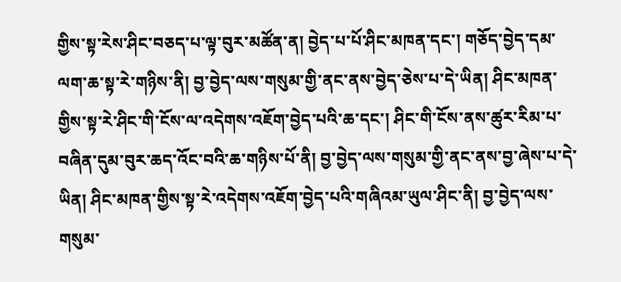གྱིས་སྟ་རེས་ཤིང་བཅད་པ་ལྟ་བུར་མཚོན་ན། བྱེད་པ་པོ་ཤིང་མཁན་དང་། གཅོད་བྱེད་དམ་ལག་ཆ་སྟ་རེ་གཉིས་ནི། བྱ་བྱེད་ལས་གསུམ་གྱི་ནང་ནས་བྱེད་ཅེས་པ་དེ་ཡིན། ཤིང་མཁན་གྱིས་སྟ་རེ་ཤིང་གི་ངོས་ལ་འདེགས་འཇོག་བྱེད་པའི་ཆ་དང་། ཤིང་གི་ངོས་ནས་ཚུར་རིམ་པ་བཞིན་དུམ་བུར་ཆད་འོང་བའི་ཆ་གཉིས་པོ་ནི། བྱ་བྱེད་ལས་གསུམ་གྱི་ནང་ནས་བྱ་ཞེས་པ་དེ་ཡིན། ཤིང་མཁན་གྱིས་སྟ་རེ་འདེགས་འཇོག་བྱེད་པའི་གཞིའམ་ཡུལ་ཤིང་ནི། བྱ་བྱེད་ལས་གསུམ་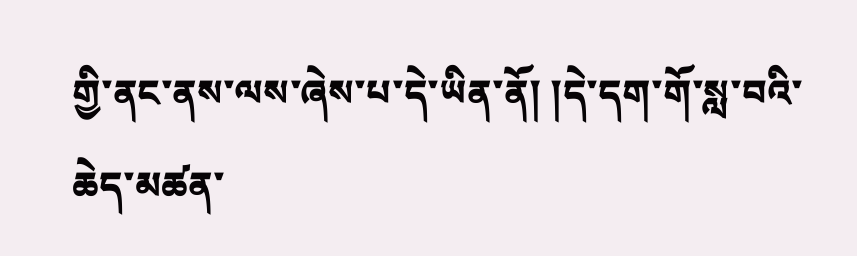གྱི་ནང་ནས་ལས་ཞེས་པ་དེ་ཡིན་ནོ། །དེ་དག་གོ་སླ་བའི་ཆེད་མཚན་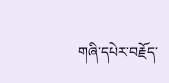གཞི་དཔེར་བརྗོད་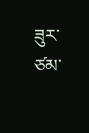ཟུར་ཙམ་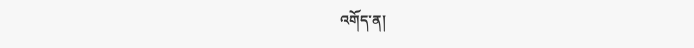འགོད་ན།